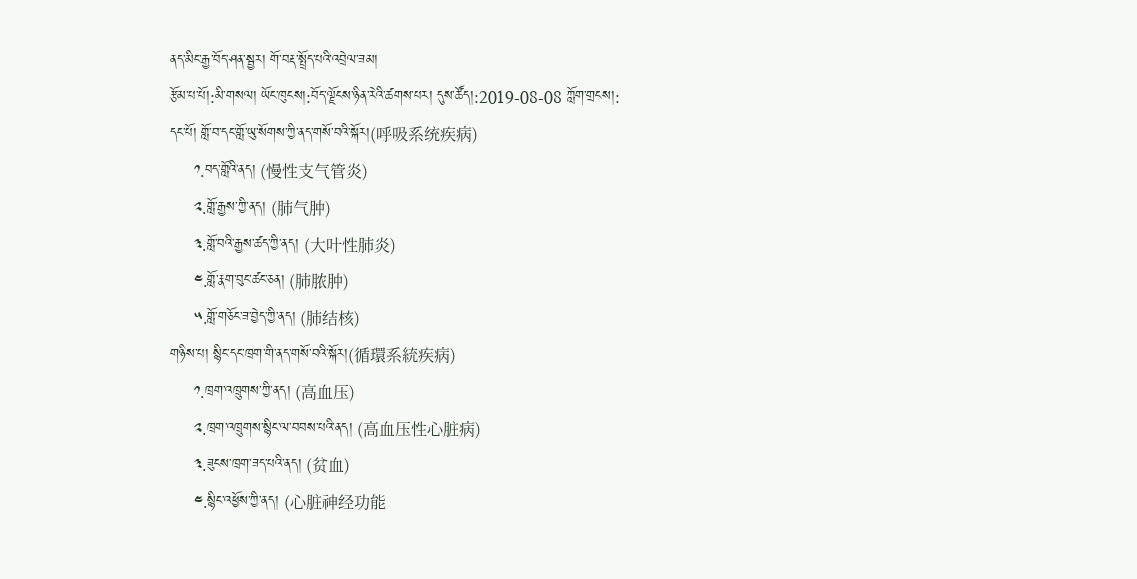ནད་མིང་རྒྱ་བོད་ཤན་སྦྱར། གོ་བརྡ་སྤྲོད་པའི་འབྲེལ་ཟམ།
རྩོམ་པ་པོ།:མི་གསལ། ཡོང་ཁུངས།:བོད་ལྗོངས་ཉིན་རེའི་ཚགས་པར། དུས་ཚོད།:2019-08-08 ཀློག་གྲངས།:
དང་པོ། གློ་བ་དང་གློ་ཡུ་སོགས་ཀྱི་ནད་གསོ་བའི་སྐོར།(呼吸系统疾病)
     ༡.བད་གློའི་ནད། (慢性支气管炎)
     ༢.གློ་རྒྱས་ཀྱི་ནད། (肺气肿)
     ༣.གློ་བའི་རྒྱས་ཚད་ཀྱི་ནད། (大叶性肺炎)
     ༤.གློ་རྣག་བུང་ཚང་ཅན། (肺脓肿)
     ༥.གློ་གཅོང་ཟ་བྱེད་ཀྱི་ནད། (肺结核)
གཉིས་པ། སྙིང་དང་ཁྲག་གི་ནད་གསོ་བའི་སྐོར།(循環系統疾病)
     ༡.ཁྲག་འཁྲུགས་ཀྱི་ནད། (高血压)
     ༢.ཁྲག་འཁྲུགས་སྙིང་ལ་བབས་པའི་ནད། (高血压性心脏病)
     ༣.ཟུངས་ཁྲག་ཟད་པའི་ནད། (贫血)
     ༤.སྙིང་འཕྱོས་ཀྱི་ནད། (心脏神经功能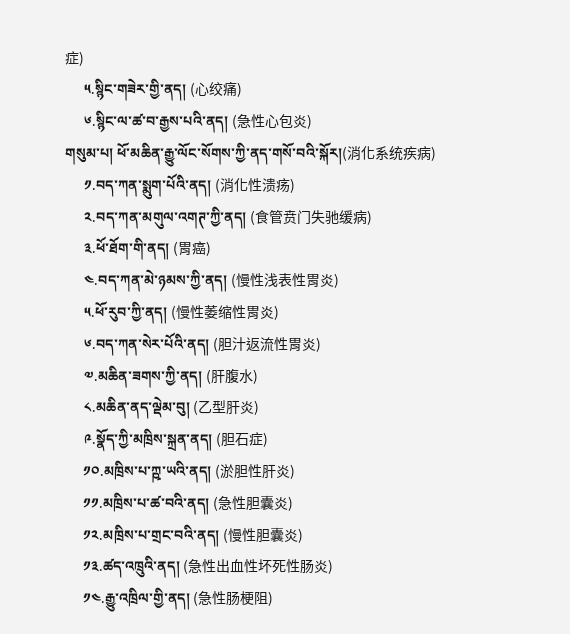症)
     ༥.སྙིང་གཟེར་གྱི་ནད། (心绞痛)
     ༦.སྙིང་ལ་ཚ་བ་རྒྱས་པའི་ནད། (急性心包炎)
གསུམ་པ། ཕོ་མཆིན་རྒྱུ་ལོང་སོགས་ཀྱི་ནད་གསོ་བའི་སྐོར།(消化系统疾病)
     ༡.བད་ཀན་སྨུག་པོའི་ནད། (消化性溃疡)
     ༢.བད་ཀན་མགུལ་འགཊ་ཀྱི་ནད། (食管贲门失驰缓病)
     ༣.ཕོ་ཐོག་གི་ནད། (胃癌)
     ༤.བད་ཀན་མེ་ཉམས་ཀྱི་ནད། (慢性浅表性胃炎)
     ༥.ཕོ་རུབ་ཀྱི་ནད། (慢性萎缩性胃炎)
     ༦.བད་ཀན་སེར་པོའི་ནད། (胆汁返流性胃炎)
     ༧.མཆིན་ཟགས་ཀྱི་ནད། (肝腹水)
     ༨.མཆིན་ནད་ལྡེམ་བུ། (乙型肝炎)
     ༩.སྣོད་ཀྱི་མཁྲིས་སྐྲན་ནད། (胆石症)
     ༡༠.མཁྲིས་པ་ཀྵ་ཡའི་ནད། (淤胆性肝炎)
     ༡༡.མཁྲིས་པ་ཚ་བའི་ནད། (急性胆囊炎)
     ༡༢.མཁྲིས་པ་གྲང་བའི་ནད། (慢性胆囊炎)
     ༡༣.ཚད་འཁྲུའི་ནད། (急性出血性坏死性肠炎)
     ༡༤.རྒྱུ་འཁྲིལ་གྱི་ནད། (急性肠梗阻)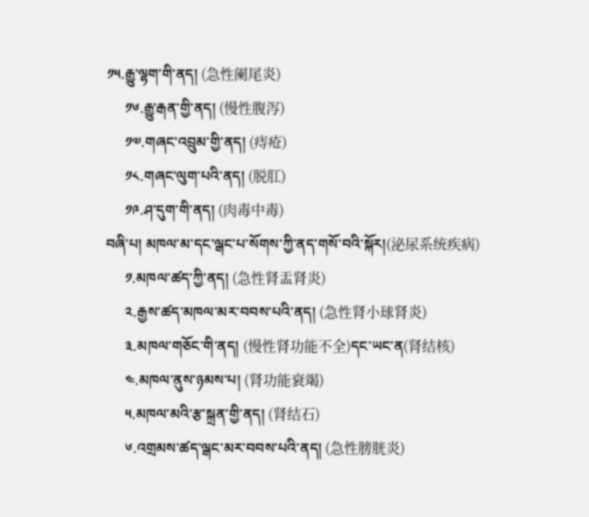༡༥.རྒྱུ་ལྷག་གི་ནད། (急性阑尾炎)
     ༡༦.རྒྱུ་རྒན་གྱི་ནད། (慢性腹泻)
     ༡༧.གཞང་འབྲུམ་གྱི་ནད། (痔疮)
     ༡༨.གཞང་ལུག་པའི་ནད། (脱肛)
     ༡༩.ཤ་དུག་གི་ནད། (肉毒中毒)
བཞི་པ། མཁལ་མ་དང་ལྒང་པ་སོགས་ཀྱི་ནད་གསོ་བའི་སྐོར།(泌尿系统疾病)
     ༡.མཁལ་ཚད་ཀྱི་ནད། (急性肾盂肾炎)
     ༢.རྒྱས་ཚད་མཁལ་མར་བབས་པའི་ནད། (急性肾小球肾炎)
     ༣.མཁལ་གཅོང་གི་ནད། (慢性肾功能不全)དང་ཡང་ན(肾结核)
     ༤.མཁལ་ནུས་ཉམས་པ། (肾功能衰竭)
     ༥.མཁལ་མའི་རྩ་སྐྲན་གྱི་ནད། (肾结石)
     ༦.འགྲམས་ཚད་ལྒང་མར་བབས་པའི་ནད། (急性膀胱炎)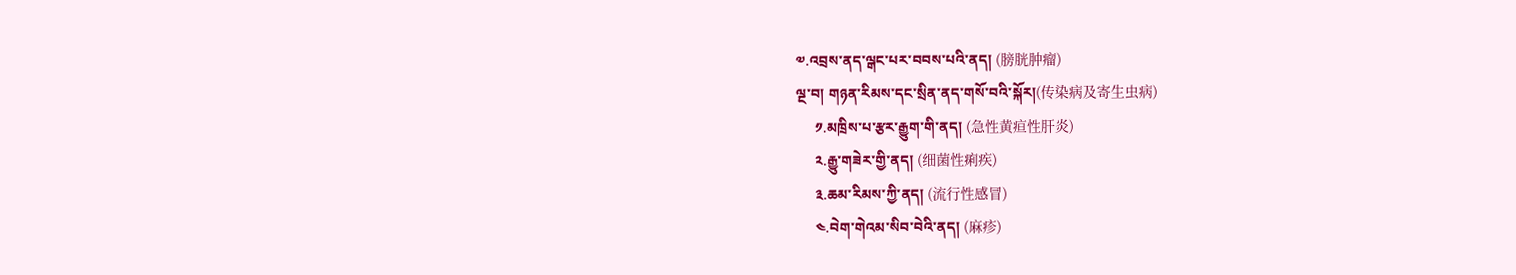༧.འབྲས་ནད་ལྒང་པར་བབས་པའི་ནད། (膀胱肿瘤)
ལྔ་བ། གཉན་རིམས་དང་སྲིན་ནད་གསོ་བའི་སྐོར།(传染病及寄生虫病)
     ༡.མཁྲིས་པ་རྩར་རྒྱུག་གི་ནད། (急性黄疸性肝炎)
     ༢.རྒྱུ་གཟེར་གྱི་ནད། (细菌性痢疾)
     ༣.ཆམ་རིམས་ཀྱི་ནད། (流行性感冒)
     ༤.བེག་གེའམ་སིབ་བེའི་ནད། (麻疹)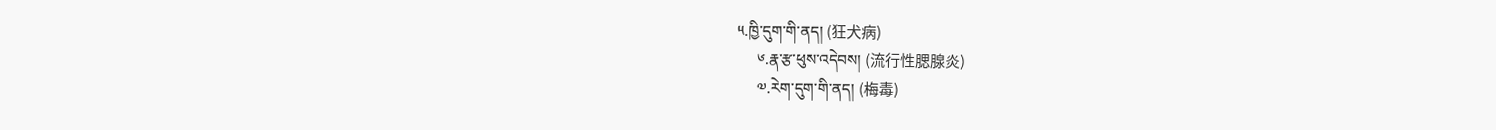༥.ཁྱི་དུག་གི་ནད། (狂犬病)
     ༦.རྣ་རྩ་ཕུས་འདེབས། (流行性腮腺炎)
     ༧.རེག་དུག་གི་ནད། (梅毒)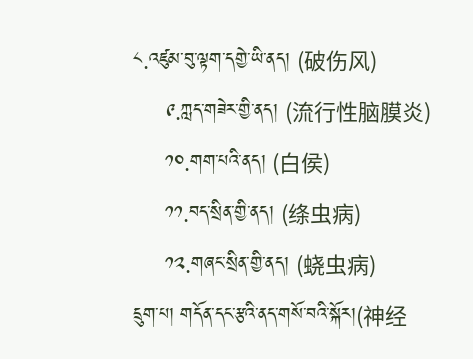༨.འཛུམ་བུ་ལྟག་དགྱེ་ཡི་ནད། (破伤风)
     ༩.ཀླད་གཟེར་གྱི་ནད། (流行性脑膜炎)
     ༡༠.གག་པའི་ནད། (白侯)
     ༡༡.བད་སྲིན་གྱི་ནད། (绦虫病)
     ༡༢.གཞང་སྲིན་གྱི་ནད། (蛲虫病)
དྲུག་པ། གདོན་དང་རྩའི་ནད་གསོ་བའི་སྐོར།(神经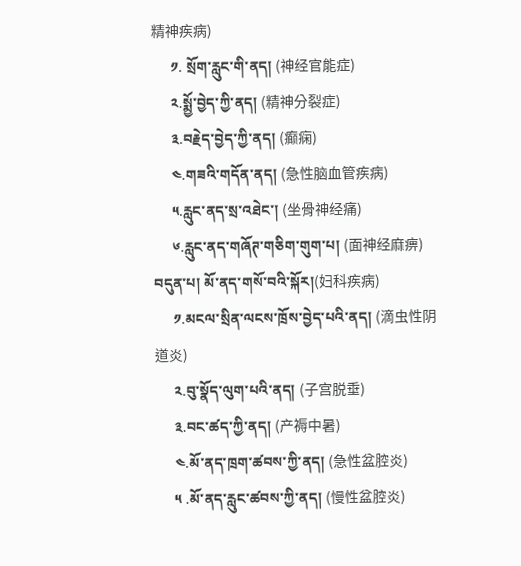精神疾病)
     ༡. སྲོག་རླུང་གི་ནད། (神经官能症)
     ༢.སྨྱོ་བྱེད་ཀྱི་ནད། (精神分裂症)
     ༣.བརྗེད་བྱེད་ཀྱི་ནད། (癫痫)
     ༤.གཟའི་གདོན་ནད། (急性脑血管疾病)
     ༥.རླུང་ནད་སྲ་འཐེང་། (坐骨神经痛)
     ༦.རླུང་ནད་གཞོཊ་གཅིག་གུག་པ། (面神经麻痹)
བདུན་པ། མོ་ནད་གསོ་བའི་སྐོར།(妇科疾病)
     ༡.མངལ་སྲིན་ལངས་ཁྲོས་བྱེད་པའི་ནད། (滴虫性阴道炎)
     ༢.བུ་སྣོད་ལུག་པའི་ནད། (子宫脱垂)
     ༣.བང་ཚད་ཀྱི་ནད། (产褥中暑)
     ༤.མོ་ནད་ཁྲག་ཚབས་ཀྱི་ནད། (急性盆腔炎)
     ༥ .མོ་ནད་རླུང་ཚབས་ཀྱི་ནད། (慢性盆腔炎)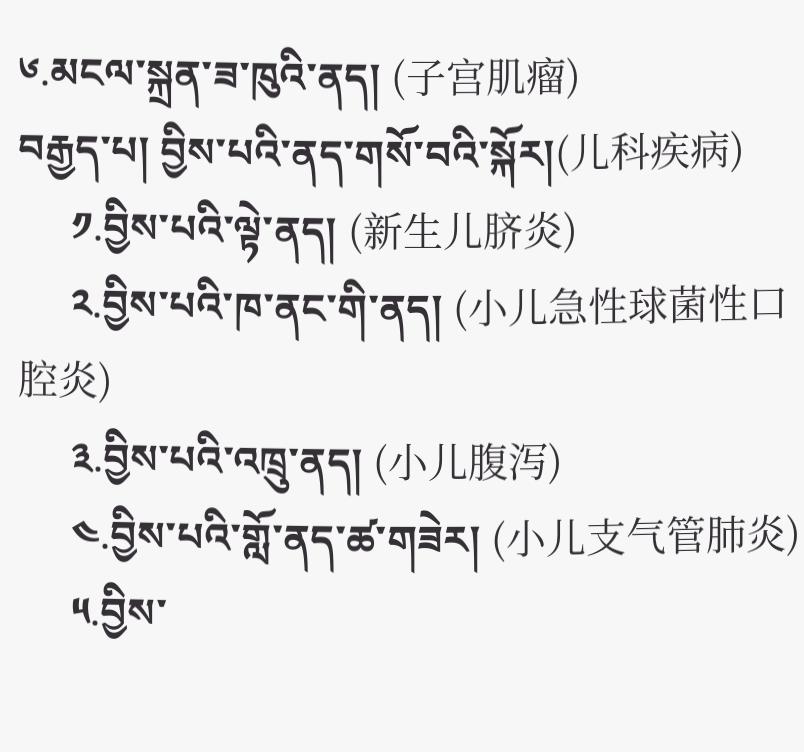༦.མངལ་སྐྲན་ཟ་ཁུའི་ནད། (子宫肌瘤)
བརྒྱད་པ། བྱིས་པའི་ནད་གསོ་བའི་སྐོར།(儿科疾病)
     ༡.བྱིས་པའི་ལྟེ་ནད། (新生儿脐炎)
     ༢.བྱིས་པའི་ཁ་ནང་གི་ནད། (小儿急性球菌性口腔炎)
     ༣.བྱིས་པའི་འཁྲུ་ནད། (小儿腹泻)
     ༤.བྱིས་པའི་གློ་ནད་ཚ་གཟེར། (小儿支气管肺炎)
     ༥.བྱིས་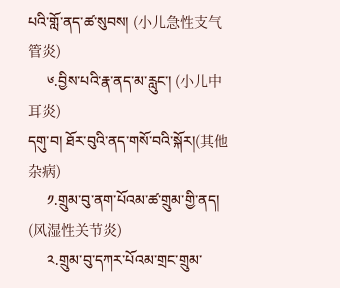པའི་གློ་ནད་ཚ་སུབས། (小儿急性支气管炎)
     ༦.བྱིས་པའི་རྣ་ནད་མ་རླུང་། (小儿中耳炎)
དགུ་བ། ཐོར་བུའི་ནད་གསོ་བའི་སྐོར།(其他杂病)
     ༡.གྲུམ་བུ་ནག་པོའམ་ཚ་གྲུམ་གྱི་ནད། (风湿性关节炎)
     ༢.གྲུམ་བུ་དཀར་པོའམ་གྲང་གྲུམ་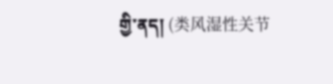གྱི་ནད། (类风湿性关节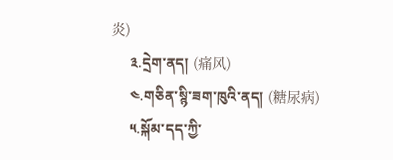炎)
     ༣.དྲེག་ནད། (痛风)
     ༤.གཅིན་སྙི་ཟག་ཁུའི་ནད། (糖尿病)
     ༥.སྐོམ་དད་ཀྱི་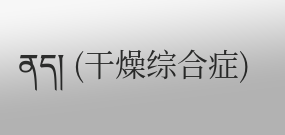ནད། (干燥综合症)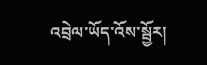འབྲེལ་ཡོད་འོས་སྦྱོར།